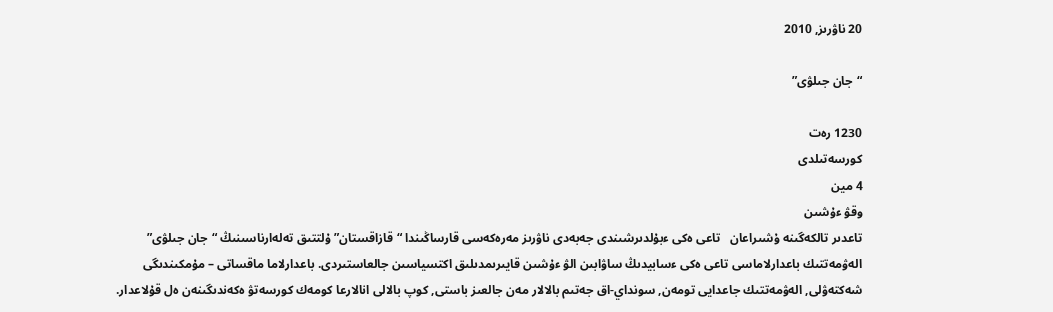20 ناۋرىز, 2010

“جان جىلۋى”

1230 رەت
كورسەتىلدى
4 مين
وقۋ ءۇشىن
تاعدىر تالكەگىنە ۇشىراعان   تاعى ەكى ءبۇلدىرشىندى جەبەدى ناۋرىز مەرەكەسى قارساڭىندا “قازاقستان” ۇلتتىق تەلەارناسىنىڭ “جان جىلۋى” الەۋمەتتىك باعدارلاماسى تاعى ەكى ءسابيدىڭ ساۋابىن الۋ ءۇشىن قايىرىمدىلىق اكتسياسىن جالعاستىردى. باعدارلاما ماقساتى – مۇمكىندىگى شەكتەۋلى, الەۋمەتتىك جاعدايى تومەن, سونداي-اق جەتىم بالالار مەن جالعىز باستى, كوپ بالالى انالارعا كومەك كورسەتۋ ەكەندىگىنەن ەل قۇلاعدار.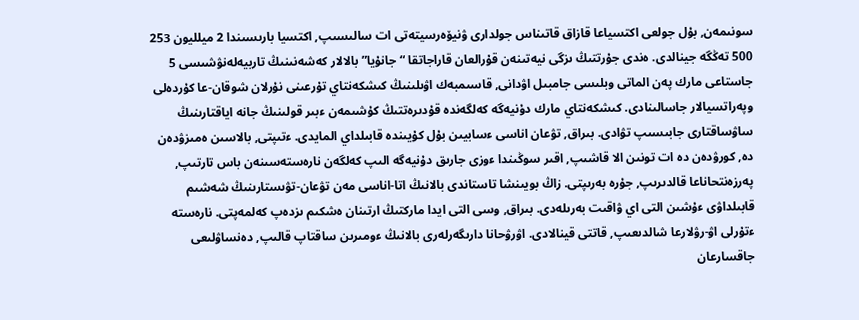سونىمەن, بۇل جولعى اكتسياعا قازاق قاتىناس جولدارى ۋنيۆەرسيتەتى ات سالىسىپ, اكتسيا بارىسىندا 2 ميلليون 253 500 تەڭگە جينالدى. ەندى جۇرتتىڭ ىزگى نيەتىنەن قۇرالعان قاراجاتقا “جانۇيا” بالالار كەشەنىنىڭ تاربيەلەنۋشىسى 5 جاستاعى مارك پەن الماتى وبلىسى جامبىل اۋدانى, قاسىمبەك اۋىلىنىڭ كىشكەنتاي تۇرعىنى نۇرلان شوقان-عا كۇردەلى وپەراتسيالار جاسالىنادى. كىشكەنتاي مارك دۇنيەگە كەلگەندە قۇدىرەتتىڭ كۇشىمەن ءبىر قولىنىڭ جانە اياقتارىنىڭ ساۋساقتارى جابىسىپ تۋادى. بىراق, تۋعان اناسى ءسابيىن بۇل كۇيىندە قابىلداي المايدى. ءتىپتى, بالاسىن ەمىزۋدەن دە, كورۋدەن دە ات تونىن الا قاشىپ, اقىر سوڭىندا ءوزى جارىق دۇنيەگە الىپ كەلگەن نارەستەسىنەن باس تارتىپ, پەرزەنتحاناعا قالدىرىپ, جۇرە بەرىپتى. زاڭ بويىنشا تاستاندى بالانىڭ اتا-اناسى مەن تۋعان-تۋىستارىنىڭ شەشىم قابىلداۋى ءۇشىن التى اي ۋاقىت بەرىلەدى. بىراق, وسى التى ايدا ماركتىڭ ارتىنان ەشكىم ىزدەپ كەلمەپتى. نارەستە ءتۇرلى اۋ-رۋلارعا شالدىعىپ, قاتتى قينالادى. اۋرۋحانا دارىگەرلەرى بالانىڭ ءومىرىن ساقتاپ قالىپ, دەنساۋلىعى جاقسارعان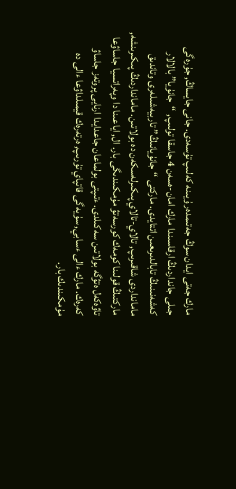مارك جەتى ايدان سوڭ جەتىمدەر ۇيىنە كەلىپ تۇسەدى. جانى جايساڭ, جۇرەگى جىلى جانداردىڭ ارقاسىندا مارك امان-ەسەن 4 جاسقا تولىپ, “جانۇيا” بالالار كەشەنىنىڭ تابالدىرىعىن اتتايدى. ماركتى “جانۇيانىڭ” تاربيەشىلەرى وتاندىق مامانداردى شاقىرىپ, تالاي-تالاي پىكىرلەسكەن دە بولاتىن. مامانداردىڭ پىكىرىنشە, ماركتىڭ قولىنا كومەك كورسەتۋ مۇمكىندىگى بار. ال, اياعىنا دا وپەراتسيا جاساۋعا تاۋەكەل ەتۋگە بولاتىن سەكىلدى. ءتىپتى بولماعان جاعدايدا ارنايى پروتەز جاساۋ كەرەك. مارك ءالى ءسابي, سۇيەگى قاتپاي تۇرىپ, ەرتەرەك قيمىلداۋعا ءالى دە مۇمكىندىك بار.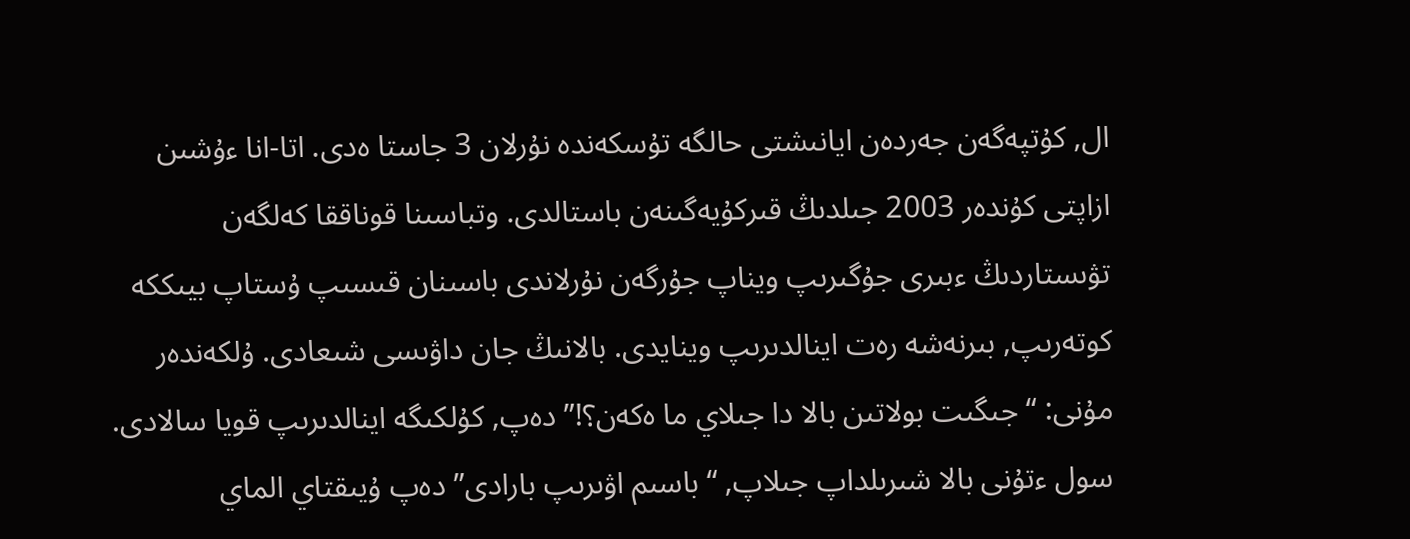ال, كۇتپەگەن جەردەن ايانىشتى حالگە تۇسكەندە نۇرلان 3 جاستا ەدى. اتا-انا ءۇشىن ازاپتى كۇندەر 2003 جىلدىڭ قىركۇيەگىنەن باستالدى. وتباسىنا قوناققا كەلگەن تۋىستاردىڭ ءبىرى جۇگىرىپ ويناپ جۇرگەن نۇرلاندى باسىنان قىسىپ ۇستاپ بيىككە كوتەرىپ, بىرنەشە رەت اينالدىرىپ وينايدى. بالانىڭ جان داۋىسى شىعادى. ۇلكەندەر مۇنى: “جىگىت بولاتىن بالا دا جىلاي ما ەكەن؟!” دەپ, كۇلكىگە اينالدىرىپ قويا سالادى. سول ءتۇنى بالا شىرىلداپ جىلاپ, “باسىم اۋىرىپ بارادى” دەپ ۇيىقتاي الماي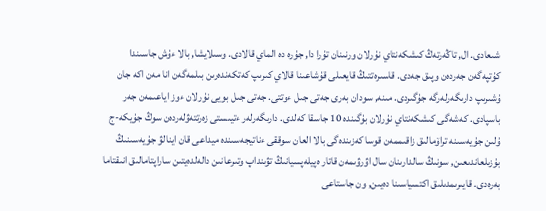شىعادى. ال, تاڭەرتەڭ كىشكەنتاي نۇرلان ورنىنان تۇرا دا, جۇرە دە الماي قالادى. وسىلايشا, بالا ءۇش جاسىندا كۇتپەگەن جەردەن وپىق جەدى. قاسىرەتتىڭ قايعىلى قۇشاعىنا قالاي كىرىپ كەتكەندەرىن بىلمەگەن انا مەن اكە جان ۇشىرىپ دارىگەرلەرگە جۇگىردى. مىنە, سودان بەرى جەتى جىل ءوتتى. جەتى جىل بويى نۇرلان ءوز اياعىمەن جەر باسپادى. كەشەگى كىشكەنتاي نۇرلان بۇگىندە 10 جاسقا كەلدى. دارىگەرلەر ءتيىستى زەرتتەۋلەردەن سوڭ جۇيكە-ج ۇلىن جۇيەسىنە تراۆمالىق زاقىممەن قوسا كەزىندەگى بالا العان سوققى ءناتيجەسىندە ميداعى قان اينالۋ جۇيەسىنىڭ بۇزىلعاندىعىن, سونىڭ سالدارىنان سال اۋرۋىمەن قاتار ەپيلەپسيانىڭ تۋىنداپ وتىرعانىن دالەلدەيتىن ساراپتامالىق انىقتاما بەرەدى. قايىرىمدىلىق اكتسياسىنا دەيىن, ون جاستاعى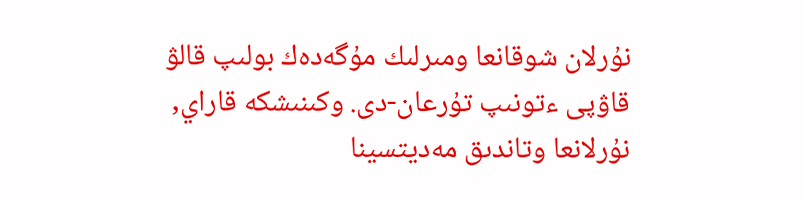نۇرلان شوقانعا ومىرلىك مۇگەدەك بولىپ قالۋ قاۋپى ءتونىپ تۇرعان-دى. وكىنىشكە قاراي, نۇرلانعا وتاندىق مەديتسينا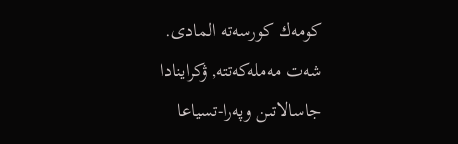كومەك كورسەتە المادى. شەت مەملەكەتتە, ۋكراينادا جاسالاتىن وپەرا-تسياعا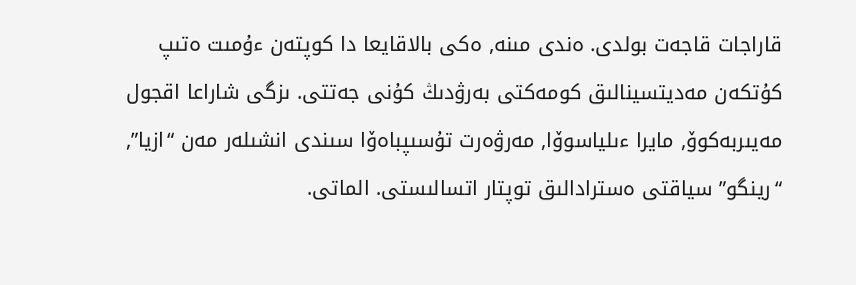قاراجات قاجەت بولدى. ەندى مىنە, ەكى بالاقايعا دا كوپتەن ءۇمىت ەتىپ كۇتكەن مەديتسينالىق كومەكتى بەرۋدىڭ كۇنى جەتتى. ىزگى شاراعا اقجول مەيىربەكوۆ, مايرا ءىلياسوۆا, مەرۋەرت تۇسىپباەۆا سىندى انشىلەر مەن “ازيا”, “رينگو” سياقتى ەسترادالىق توپتار اتسالىستى. الماتى.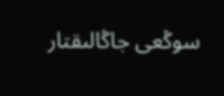سوڭعى جاڭالىقتار